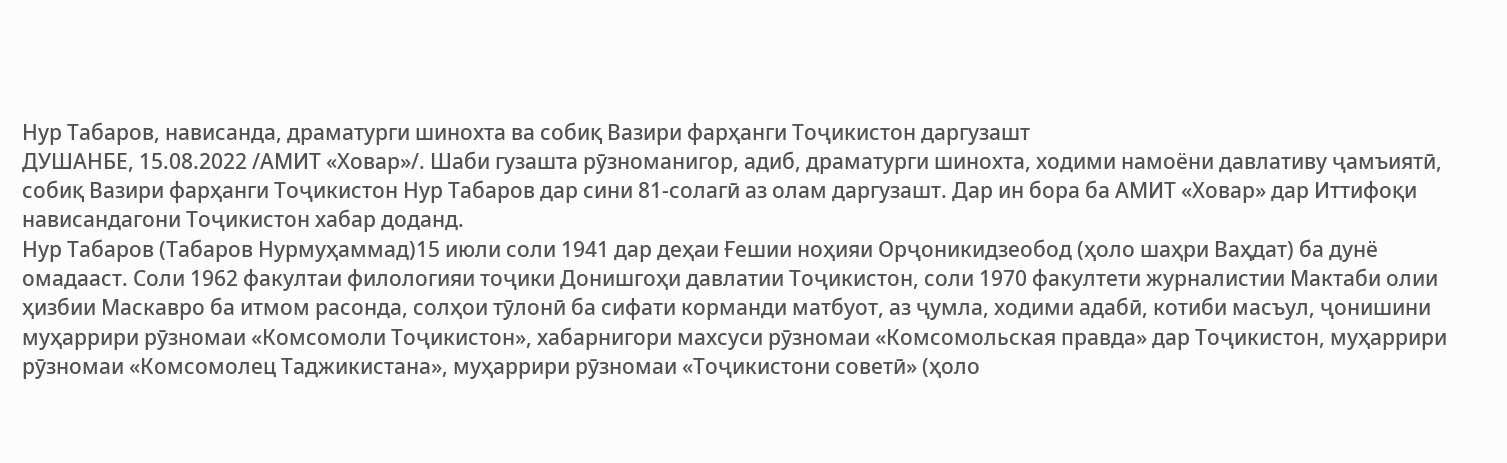Нур Табаров, нависанда, драматурги шинохта ва собиқ Вазири фарҳанги Тоҷикистон даргузашт
ДУШАНБЕ, 15.08.2022 /АМИТ «Ховар»/. Шаби гузашта рӯзноманигор, адиб, драматурги шинохта, ходими намоёни давлативу ҷамъиятӣ, собиқ Вазири фарҳанги Тоҷикистон Нур Табаров дар сини 81-солагӣ аз олам даргузашт. Дар ин бора ба АМИТ «Ховар» дар Иттифоқи нависандагони Тоҷикистон хабар доданд.
Нур Табаров (Табаров Нурмуҳаммад)15 июли соли 1941 дар деҳаи Ғешии ноҳияи Орҷоникидзеобод (ҳоло шаҳри Ваҳдат) ба дунё омадааст. Соли 1962 факултаи филологияи тоҷики Донишгоҳи давлатии Тоҷикистон, соли 1970 факултети журналистии Мактаби олии ҳизбии Маскавро ба итмом расонда, солҳои тӯлонӣ ба сифати корманди матбуот, аз ҷумла, ходими адабӣ, котиби масъул, ҷонишини муҳаррири рӯзномаи «Комсомоли Тоҷикистон», хабарнигори махсуси рӯзномаи «Комсомольская правда» дар Тоҷикистон, муҳаррири рӯзномаи «Комсомолец Таджикистана», муҳаррири рӯзномаи «Тоҷикистони советӣ» (ҳоло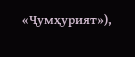«Ҷумҳурият»),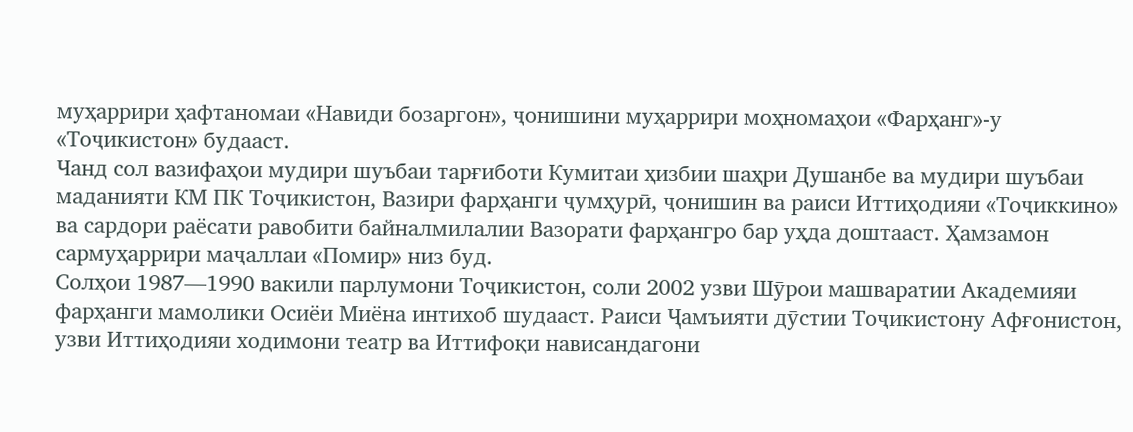муҳаррири ҳафтаномаи «Навиди бозаргон», ҷонишини муҳаррири моҳномаҳои «Фарҳанг»-у «Тоҷикистон» будааст.
Чанд сол вазифаҳои мудири шуъбаи тарғиботи Кумитаи ҳизбии шаҳри Душанбе ва мудири шуъбаи маданияти КМ ПК Тоҷикистон, Вазири фарҳанги ҷумҳурӣ, ҷонишин ва раиси Иттиҳодияи «Тоҷиккино» ва сардори раёсати равобити байналмилалии Вазорати фарҳангро бар уҳда доштааст. Ҳамзамон сармуҳаррири маҷаллаи «Помир» низ буд.
Солҳои 1987—1990 вакили парлумони Тоҷикистон, соли 2002 узви Шӯрои машваратии Академияи фарҳанги мамолики Осиёи Миёна интихоб шудааст. Раиси Ҷамъияти дӯстии Тоҷикистону Афғонистон, узви Иттиҳодияи ходимони театр ва Иттифоқи нависандагони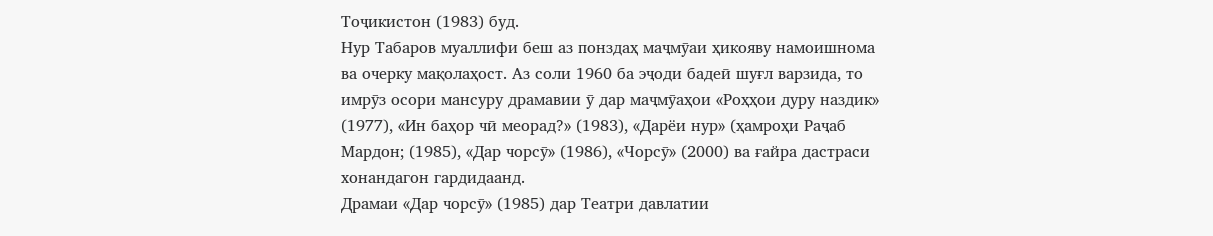Тоҷикистон (1983) буд.
Нур Табаров муаллифи беш аз понздаҳ маҷмӯаи ҳикояву намоишнома ва очерку мақолаҳост. Аз соли 1960 ба эҷоди бадеӣ шуғл варзида, то имрӯз осори мансуру драмавии ӯ дар маҷмӯаҳои «Роҳҳои дуру наздик» (1977), «Ин баҳор чӣ меорад?» (1983), «Дарёи нур» (ҳамроҳи Раҷаб Мардон; (1985), «Дар чорсӯ» (1986), «Чорсӯ» (2000) ва ғайра дастраси хонандагон гардидаанд.
Драмаи «Дар чорсӯ» (1985) дар Театри давлатии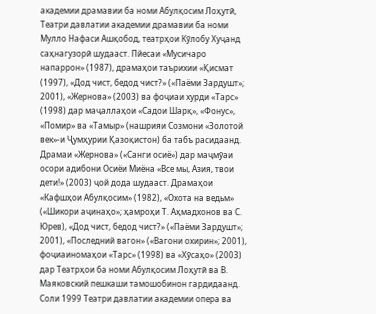академии драмавии ба номи Абулқосим Лоҳутӣ, Театри давлатии академии драмавии ба номи Мулло Нафаси Ашқобод, театрҳои Кӯлобу Хуҷанд саҳнагузорӣ шудааст. Пйесаи «Мусичаро напаррон» (1987), драмаҳои таърихии «Қисмат (1997), «Дод чист, бедод чист?» («Паёми Зардушт»; 2001), «Жернова» (2003) ва фоҷиаи хурди «Тарс» (1998) дар маҷаллаҳои «Садои Шарқ», «Фонус», «Помир» ва «Тамыр» (нашрияи Созмони «Золотой век»-и Ҷумҳурии Қазоқистон) ба табъ расидаанд. Драмаи «Жернова» («Санги осиё») дар маҷмӯаи осори адибони Осиёи Миёна «Все мы, Азия, твои дети!» (2003) ҷой дода шудааст. Драмаҳои «Кафшҳои Абулқосим» (1982), «Охота на ведьм» («Шикори аҷинаҳо»; ҳамроҳи Т. Аҳмадхонов ва С. Юрев), «Дод чист, бедод чист?» («Паёми Зардушт»; 2001), «Последний вагон» («Вагони охирин»; 2001), фоҷиаиномаҳои «Тарс» (1998) ва «Хӯсаҳо» (2003) дар Театрҳои ба номи Абулқосим Лоҳутӣ ва В. Маяковский пешкаши тамошобинон гардидаанд.
Соли 1999 Театри давлатии академии опера ва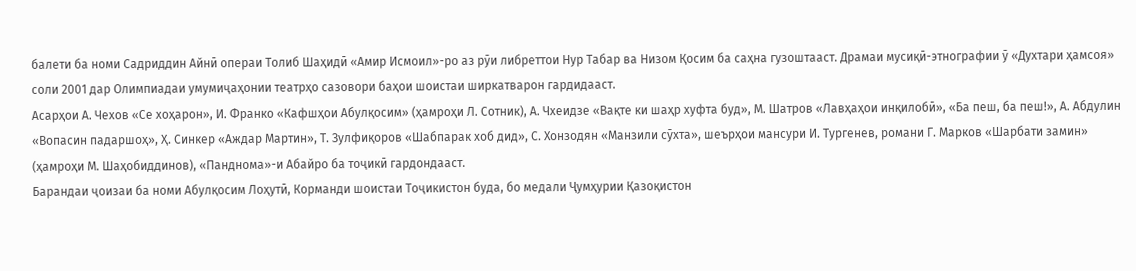балети ба номи Садриддин Айнӣ операи Толиб Шаҳидӣ «Амир Исмоил»-ро аз рӯи либреттои Нур Табар ва Низом Қосим ба саҳна гузоштааст. Драмаи мусиқӣ-этнографии ӯ «Духтари ҳамсоя» соли 2001 дар Олимпиадаи умумиҷаҳонии театрҳо сазовори баҳои шоистаи ширкатварон гардидааст.
Асарҳои А. Чехов «Се хоҳарон», И. Франко «Кафшҳои Абулқосим» (ҳамроҳи Л. Сотник), А. Чхеидзе «Вақте ки шаҳр хуфта буд», М. Шатров «Лавҳаҳои инқилобӣ», «Ба пеш, ба пеш!», А. Абдулин «Вопасин падаршоҳ», Ҳ. Синкер «Аждар Мартин», Т. Зулфиқоров «Шабпарак хоб дид», С. Хонзодян «Манзили сӯхта», шеърҳои мансури И. Тургенев, романи Г. Марков «Шарбати замин» (ҳамроҳи М. Шаҳобиддинов), «Панднома»-и Абайро ба тоҷикӣ гардондааст.
Барандаи ҷоизаи ба номи Абулқосим Лоҳутӣ, Корманди шоистаи Тоҷикистон буда, бо медали Ҷумҳурии Қазоқистон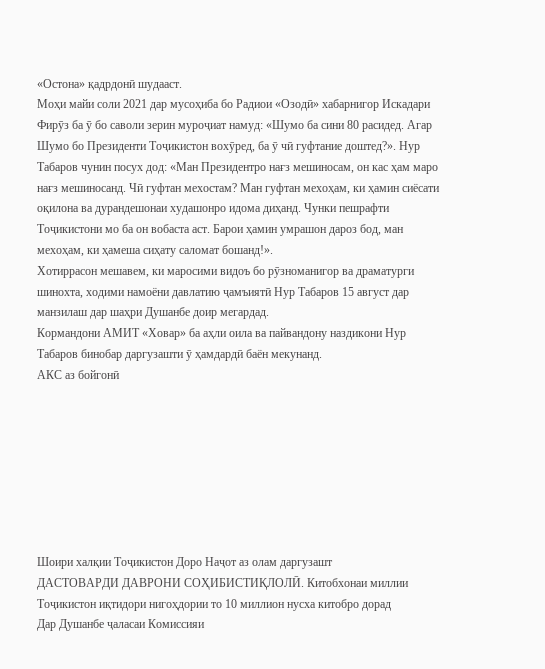«Остона» қадрдонӣ шудааст.
Моҳи майи соли 2021 дар мусоҳиба бо Радиои «Озодӣ» хабарнигор Искадари Фирӯз ба ӯ бо саволи зерин муроҷиат намуд: «Шумо ба сини 80 расидед. Агар Шумо бо Президенти Тоҷикистон вохӯред, ба ӯ чӣ гуфтание доштед?». Нур Табаров чунин посух дод: «Ман Президентро нағз мешиносам, он кас ҳам маро нағз мешиносанд. Чӣ гуфтан мехостам? Ман гуфтан мехоҳам, ки ҳамин сиёсати оқилона ва дурандешонаи худашонро идома диҳанд. Чунки пешрафти Тоҷикистони мо ба он вобаста аст. Барои ҳамин умрашон дароз бод, ман мехоҳам, ки ҳамеша сиҳату саломат бошанд!».
Хотиррасон мешавем, ки маросими видоъ бо рӯзноманигор ва драматурги шинохта, ходими намоёни давлатию ҷамъиятӣ Нур Табаров 15 август дар манзилаш дар шаҳри Душанбе доир мегардад.
Кормандони АМИТ «Ховар» ба аҳли оила ва пайвандону наздикони Нур Табаров бинобар даргузашти ӯ ҳамдардӣ баён мекунанд.
АКС аз бойгонӣ








Шоири халқии Тоҷикистон Доро Наҷот аз олам даргузашт
ДАСТОВАРДИ ДАВРОНИ СОҲИБИСТИҚЛОЛӢ. Китобхонаи миллии Тоҷикистон иқтидори нигоҳдории то 10 миллион нусха китобро дорад
Дар Душанбе ҷаласаи Комиссияи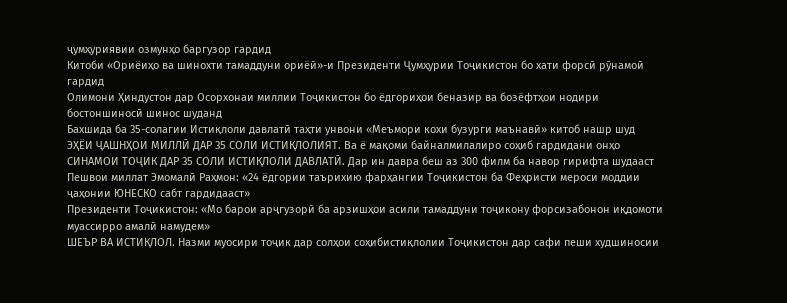ҷумҳуриявии озмунҳо баргузор гардид
Китоби «Ориёиҳо ва шинохти тамаддуни ориёӣ»-и Президенти Ҷумҳурии Тоҷикистон бо хати форсӣ рӯнамоӣ гардид
Олимони Ҳиндустон дар Осорхонаи миллии Тоҷикистон бо ёдгориҳои беназир ва бозёфтҳои нодири бостоншиносӣ шинос шуданд
Бахшида ба 35-солагии Истиқлоли давлатӣ таҳти унвони «Меъмори кохи бузурги маънавӣ» китоб нашр шуд
ЭҲЁИ ҶАШНҲОИ МИЛЛӢ ДАР 35 СОЛИ ИСТИҚЛОЛИЯТ. Ва ё мақоми байналмилалиро соҳиб гардидани онҳо
СИНАМОИ ТОҶИК ДАР 35 СОЛИ ИСТИҚЛОЛИ ДАВЛАТӢ. Дар ин давра беш аз 300 филм ба навор гирифта шудааст
Пешвои миллат Эмомалӣ Раҳмон: «24 ёдгории таърихию фарҳангии Тоҷикистон ба Феҳристи мероси моддии ҷаҳонии ЮНЕСКО сабт гардидааст»
Президенти Тоҷикистон: «Мо барои арҷгузорӣ ба арзишҳои асили тамаддуни тоҷикону форсизабонон иқдомоти муассирро амалӣ намудем»
ШЕЪР ВА ИСТИҚЛОЛ. Назми муосири тоҷик дар солҳои соҳибистиқлолии Тоҷикистон дар сафи пеши худшиносии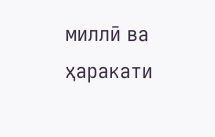миллӣ ва ҳаракати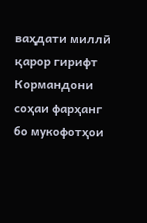ваҳдати миллӣ қарор гирифт
Кормандони соҳаи фарҳанг бо мукофотҳои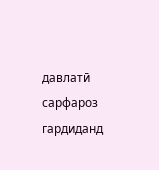давлатӣ сарфароз гардиданд